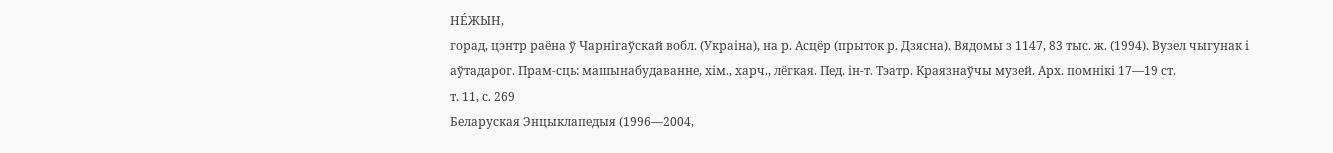НЕ́ЖЫН,
горад, цэнтр раёна ў Чарнігаўскай вобл. (Украіна), на р. Асцёр (прыток р. Дзясна). Вядомы з 1147, 83 тыс. ж. (1994). Вузел чыгунак і аўтадарог. Прам-сць: машынабудаванне, хім., харч., лёгкая. Пед. ін-т. Тэатр. Краязнаўчы музей. Арх. помнікі 17—19 ст.
т. 11, с. 269
Беларуская Энцыклапедыя (1996—2004,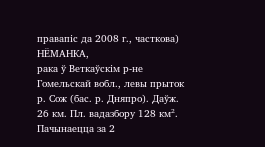правапіс да 2008 г., часткова)
НЁМАНКА,
рака ў Веткаўскім р-не Гомельскай вобл., левы прыток р. Сож (бас. р. Дняпро). Даўж. 26 км. Пл. вадазбору 128 км². Пачынаецца за 2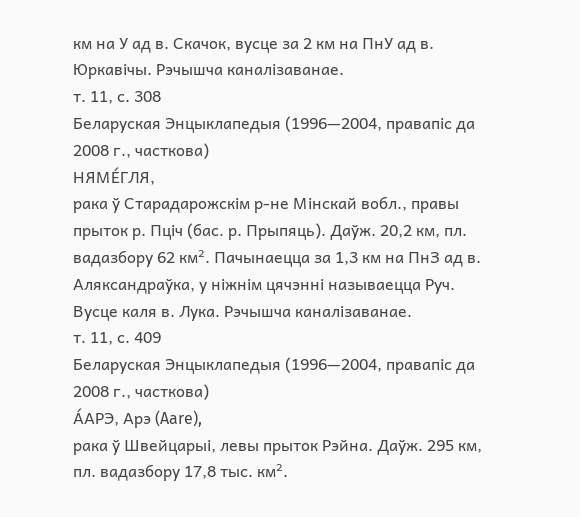км на У ад в. Скачок, вусце за 2 км на ПнУ ад в. Юркавічы. Рэчышча каналізаванае.
т. 11, с. 308
Беларуская Энцыклапедыя (1996—2004, правапіс да 2008 г., часткова)
НЯМЕ́ГЛЯ,
рака ў Старадарожскім р-не Мінскай вобл., правы прыток р. Пціч (бас. р. Прыпяць). Даўж. 20,2 км, пл. вадазбору 62 км². Пачынаецца за 1,3 км на ПнЗ ад в. Аляксандраўка, у ніжнім цячэнні называецца Руч. Вусце каля в. Лука. Рэчышча каналізаванае.
т. 11, с. 409
Беларуская Энцыклапедыя (1996—2004, правапіс да 2008 г., часткова)
А́АРЭ, Арэ (Aare),
рака ў Швейцарыі, левы прыток Рэйна. Даўж. 295 км, пл. вадазбору 17,8 тыс. км².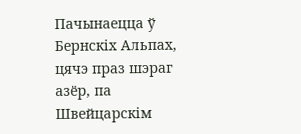Пачынаецца ў Бернскіх Альпах, цячэ праз шэраг азёр, па Швейцарскім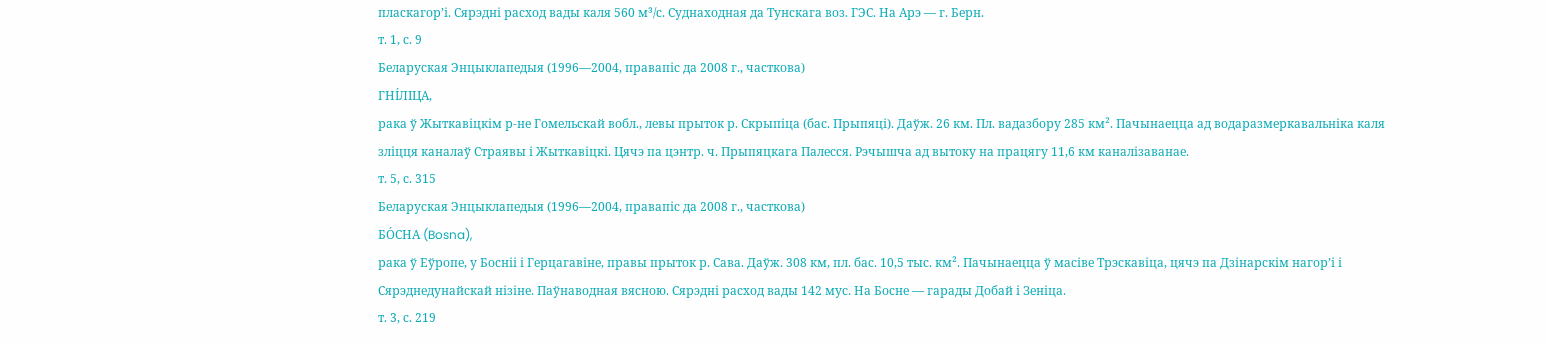пласкагор’і. Сярэдні расход вады каля 560 м³/с. Суднаходная да Тунскага воз. ГЭС. На Арэ — г. Берн.
т. 1, с. 9
Беларуская Энцыклапедыя (1996—2004, правапіс да 2008 г., часткова)
ГНІ́ЛІЦА,
рака ў Жыткавіцкім р-не Гомельскай вобл., левы прыток р. Скрыпіца (бас. Прыпяці). Даўж. 26 км. Пл. вадазбору 285 км². Пачынаецца ад водаразмеркавальніка каля зліцця каналаў Страявы і Жыткавіцкі. Цячэ па цэнтр. ч. Прыпяцкага Палесся. Рэчышча ад вытоку на працягу 11,6 км каналізаванае.
т. 5, с. 315
Беларуская Энцыклапедыя (1996—2004, правапіс да 2008 г., часткова)
БО́СНА (Bosna),
рака ў Еўропе, у Босніі і Герцагавіне, правы прыток р. Сава. Даўж. 308 км, пл. бас. 10,5 тыс. км². Пачынаецца ў масіве Трэскавіца, цячэ па Дзінарскім нагор’і і Сярэднедунайскай нізіне. Паўнаводная вясною. Сярэдні расход вады 142 мус. На Босне — гарады Добай і Зеніца.
т. 3, с. 219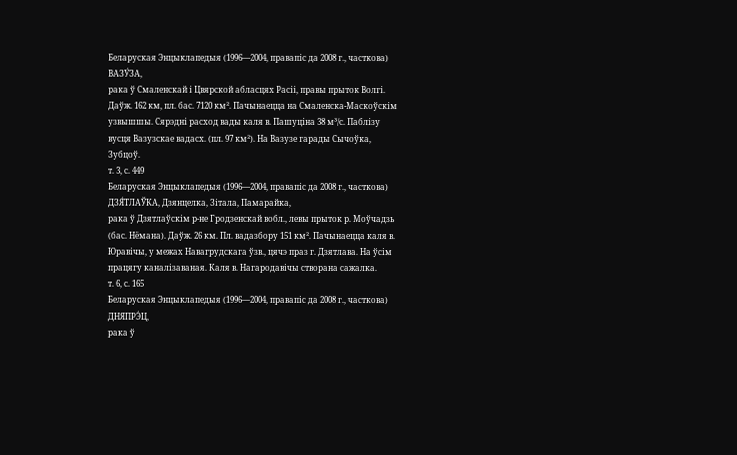Беларуская Энцыклапедыя (1996—2004, правапіс да 2008 г., часткова)
ВАЗУ́ЗА,
рака ў Смаленскай і Цвярской абласцях Расіі, правы прыток Волгі. Даўж. 162 км, пл. бас. 7120 км². Пачынаецца на Смаленска-Маскоўскім узвышшы. Сярэдні расход вады каля в. Пашуціна 38 м³/с. Паблізу вусця Вазузскае вадасх. (пл. 97 км²). На Вазузе гарады Сычоўка, Зубцоў.
т. 3, с. 449
Беларуская Энцыклапедыя (1996—2004, правапіс да 2008 г., часткова)
ДЗЯ́ТЛАЎКА, Дзянцелка, Зітала, Памарайка,
рака ў Дзятлаўскім р-не Гродзенскай вобл., левы прыток р. Моўчадзь (бас. Нёмана). Даўж. 26 км. Пл. вадазбору 151 км². Пачынаецца каля в. Юравічы, у межах Навагрудскага ўзв., цячэ праз г. Дзятлава. На ўсім працягу каналізаваная. Каля в. Нагародавічы створана сажалка.
т. 6, с. 165
Беларуская Энцыклапедыя (1996—2004, правапіс да 2008 г., часткова)
ДНЯПРЭ́Ц,
рака ў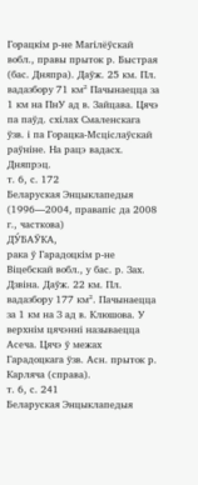Горацкім р-не Магілёўскай вобл., правы прыток р. Быстрая (бас. Дняпра). Даўж. 25 км. Пл. вадазбору 71 км² Пачынаецца за 1 км на ПнУ ад в. Зайцава. Цячэ па паўд. схілах Смаленскага ўзв. і па Горацка-Мсціслаўскай раўніне. На рацэ вадасх. Дняпрэц.
т. 6, с. 172
Беларуская Энцыклапедыя (1996—2004, правапіс да 2008 г., часткова)
ДУ́БАЎКА,
рака ў Гарадоцкім р-не Віцебскай вобл., у бас. р. Зах. Дзвіна. Даўж. 22 км. Пл. вадазбору 177 км². Пачынаецца за 1 км на З ад в. Клюшова. У верхнім цячэнні называецца Асеча. Цячэ ў межах Гарадоцкага ўзв. Асн. прыток р. Карляча (справа).
т. 6, с. 241
Беларуская Энцыклапедыя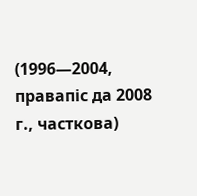(1996—2004, правапіс да 2008 г., часткова)